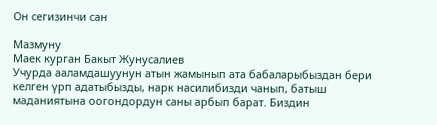Он сегизинчи сан

Мазмуну
Маек курган Бакыт Жунусалиев
Учурда ааламдашуунун атын жамынып ата бабаларыбыздан бери келген үрп адатыбызды, нарк насилибизди чанып, батыш маданиятына оогондордун саны арбып барат. Биздин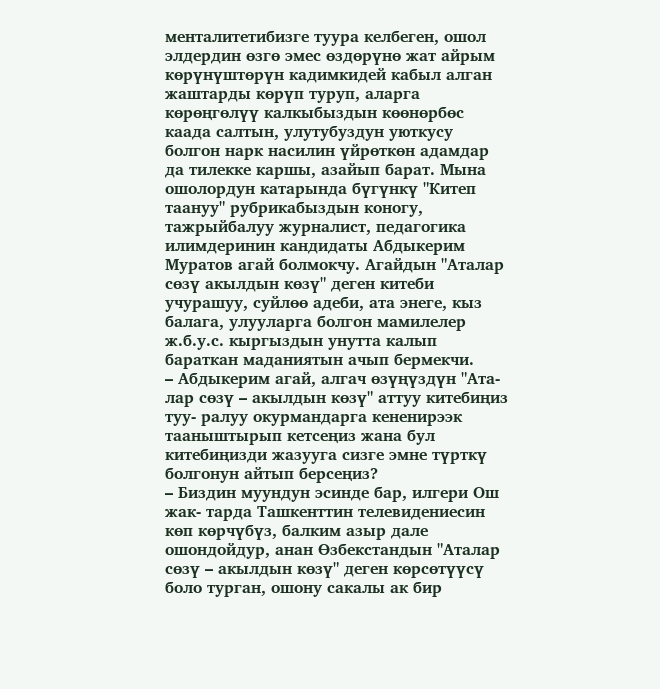менталитетибизге туура келбеген, ошол элдердин өзгө эмес өздөрүнө жат айрым көрүнүштөрүн кадимкидей кабыл алган жаштарды көрүп туруп, аларга көрөңгөлүү калкыбыздын көөнөрбөс каада салтын, улутубуздун уюткусу болгон нарк насилин үйрөткөн адамдар да тилекке каршы, азайып барат. Мына ошолордун катарында бүгүнкү "Китеп таануу" рубрикабыздын коногу, тажрыйбалуу журналист, педагогика илимдеринин кандидаты Абдыкерим Муратов агай болмокчу. Агайдын "Аталар сөзү акылдын көзү" деген китеби учурашуу, суйлөө адеби, ата энеге, кыз балага, улууларга болгон мамилелер ж.б.у.с. кыргыздын унутта калып бараткан маданиятын ачып бермекчи.
– Абдыкерим агай, алгач өзүңүздүн "Ата- лар сөзү – акылдын көзү" аттуу китебиңиз туу- ралуу окурмандарга кененирээк тааныштырып кетсеңиз жана бул китебиңизди жазууга сизге эмне түрткү болгонун айтып берсеңиз?
– Биздин муундун эсинде бар, илгери Ош жак- тарда Ташкенттин телевидениесин көп көрчүбүз, балким азыр дале ошондойдур, анан Өзбекстандын "Аталар сөзү – акылдын көзү" деген көрсөтүүсү боло турган, ошону сакалы ак бир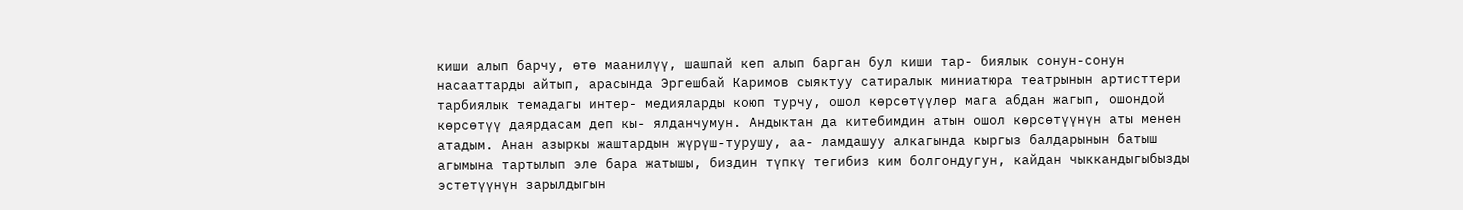киши алып барчу, өтө маанилүү, шашпай кеп алып барган бул киши тар- биялык сонун-сонун насааттарды айтып, арасында Эргешбай Каримов сыяктуу сатиралык миниатюра театрынын артисттери тарбиялык темадагы интер- медияларды коюп турчу, ошол көрсөтүүлөр мага абдан жагып, ошондой көрсөтүү даярдасам деп кы- ялданчумун. Андыктан да китебимдин атын ошол көрсөтүүнүн аты менен атадым. Анан азыркы жаштардын жүрүш-турушу, аа- ламдашуу алкагында кыргыз балдарынын батыш агымына тартылып эле бара жатышы, биздин түпкү тегибиз ким болгондугун, кайдан чыккандыгыбызды эстетүүнүн зарылдыгын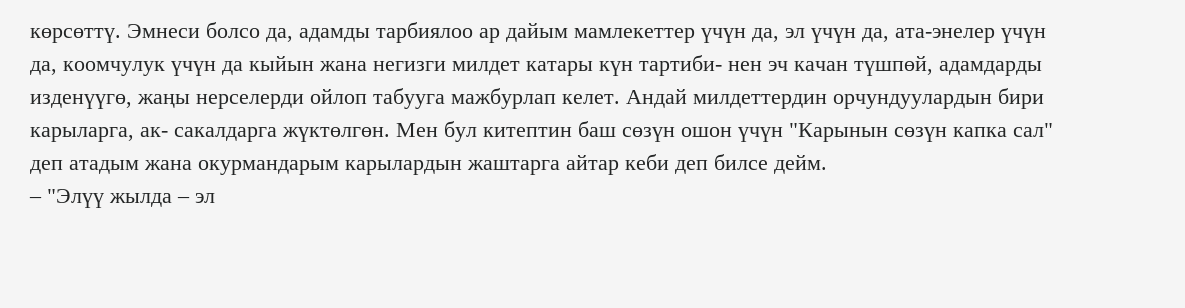көрсөттү. Эмнеси болсо да, адамды тарбиялоо ар дайым мамлекеттер үчүн да, эл үчүн да, ата-энелер үчүн да, коомчулук үчүн да кыйын жана негизги милдет катары күн тартиби- нен эч качан түшпөй, адамдарды изденүүгө, жаңы нерселерди ойлоп табууга мажбурлап келет. Андай милдеттердин орчундуулардын бири карыларга, ак- сакалдарга жүктөлгөн. Мен бул китептин баш сөзүн ошон үчүн "Карынын сөзүн капка сал" деп атадым жана окурмандарым карылардын жаштарга айтар кеби деп билсе дейм.
– "Элүү жылда – эл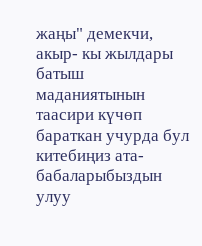жаңы" демекчи, акыр- кы жылдары батыш маданиятынын таасири күчөп бараткан учурда бул китебиңиз ата- бабаларыбыздын улуу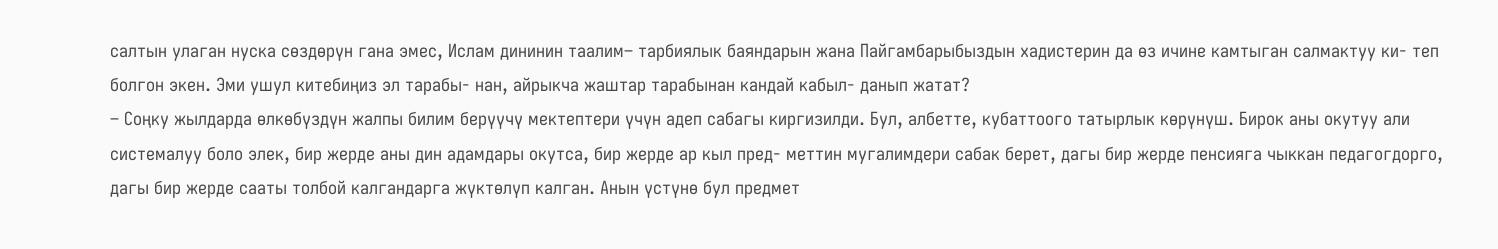салтын улаган нуска сөздөрүн гана эмес, Ислам дининин таалим– тарбиялык баяндарын жана Пайгамбарыбыздын хадистерин да өз ичине камтыган салмактуу ки- теп болгон экен. Эми ушул китебиңиз эл тарабы- нан, айрыкча жаштар тарабынан кандай кабыл- данып жатат?
– Соңку жылдарда өлкөбүздүн жалпы билим берүүчү мектептери үчүн адеп сабагы киргизилди. Бул, албетте, кубаттоого татырлык көрүнүш. Бирок аны окутуу али системалуу боло элек, бир жерде аны дин адамдары окутса, бир жерде ар кыл пред- меттин мугалимдери сабак берет, дагы бир жерде пенсияга чыккан педагогдорго, дагы бир жерде сааты толбой калгандарга жүктөлүп калган. Анын үстүнө бул предмет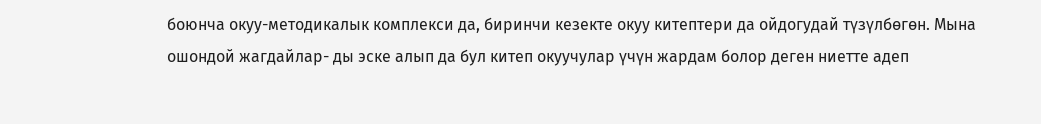боюнча окуу-методикалык комплекси да, биринчи кезекте окуу китептери да ойдогудай түзүлбөгөн. Мына ошондой жагдайлар- ды эске алып да бул китеп окуучулар үчүн жардам болор деген ниетте адеп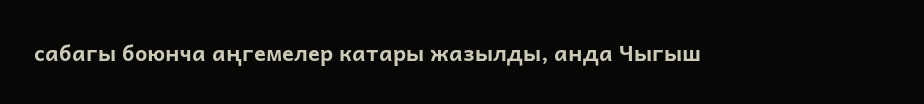сабагы боюнча аңгемелер катары жазылды, анда Чыгыш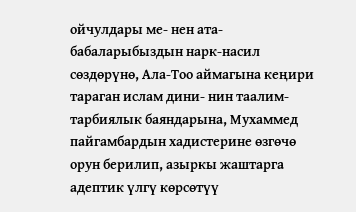ойчулдары ме- нен ата-бабаларыбыздын нарк-насил сөздөрүнө, Ала-Тоо аймагына кеңири тараган ислам дини- нин таалим-тарбиялык баяндарына, Мухаммед пайгамбардын хадистерине өзгөчө орун берилип, азыркы жаштарга адептик үлгү көрсөтүү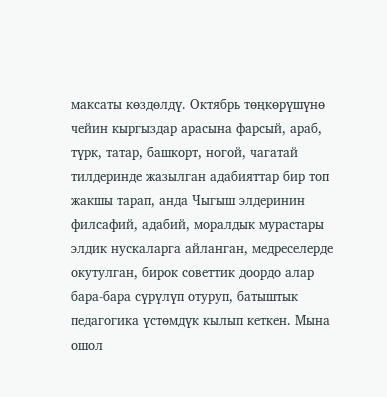максаты көздөлдү. Октябрь төңкөрүшүнө чейин кыргыздар арасына фарсый, араб, түрк, татар, башкорт, ногой, чагатай тилдеринде жазылган адабияттар бир топ жакшы тарап, анда Чыгыш элдеринин филсафий, адабий, моралдык мурастары элдик нускаларга айланган, медреселерде окутулган, бирок советтик доордо алар бара-бара сүрүлүп отуруп, батыштык педагогика үстөмдүк кылып кеткен. Мына ошол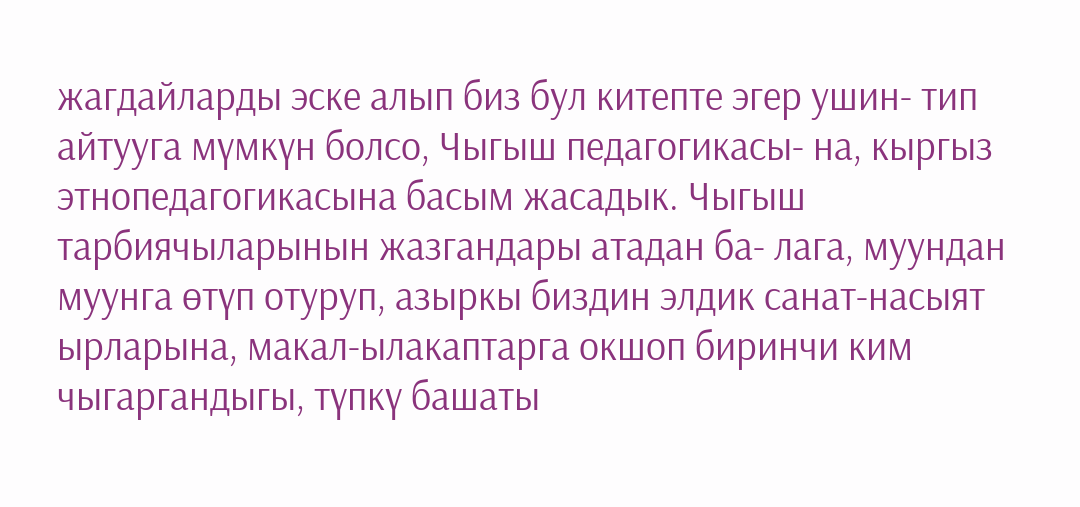жагдайларды эске алып биз бул китепте эгер ушин- тип айтууга мүмкүн болсо, Чыгыш педагогикасы- на, кыргыз этнопедагогикасына басым жасадык. Чыгыш тарбиячыларынын жазгандары атадан ба- лага, муундан муунга өтүп отуруп, азыркы биздин элдик санат-насыят ырларына, макал-ылакаптарга окшоп биринчи ким чыгаргандыгы, түпкү башаты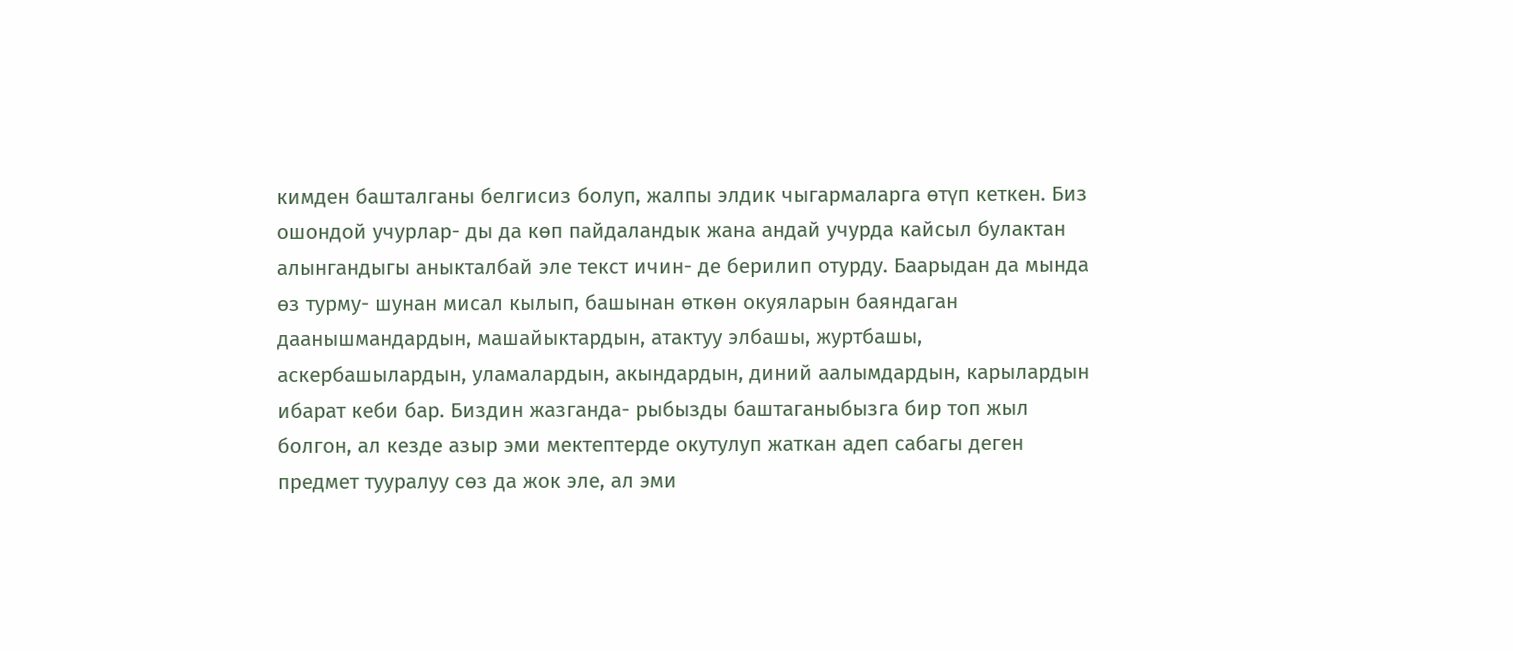кимден башталганы белгисиз болуп, жалпы элдик чыгармаларга өтүп кеткен. Биз ошондой учурлар- ды да көп пайдаландык жана андай учурда кайсыл булактан алынгандыгы аныкталбай эле текст ичин- де берилип отурду. Баарыдан да мында өз турму- шунан мисал кылып, башынан өткөн окуяларын баяндаган даанышмандардын, машайыктардын, атактуу элбашы, журтбашы, аскербашылардын, уламалардын, акындардын, диний аалымдардын, карылардын ибарат кеби бар. Биздин жазганда- рыбызды баштаганыбызга бир топ жыл болгон, ал кезде азыр эми мектептерде окутулуп жаткан адеп сабагы деген предмет тууралуу сөз да жок эле, ал эми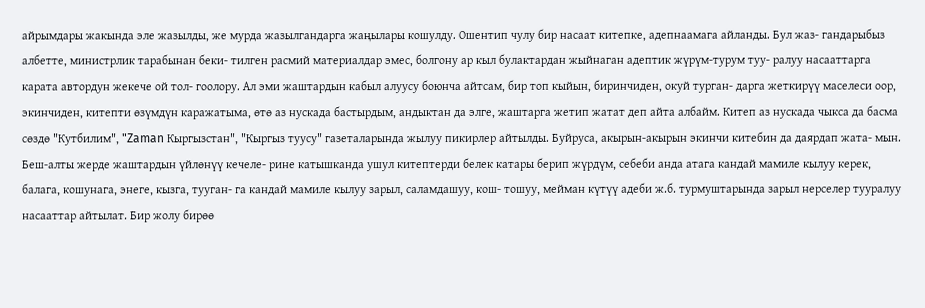айрымдары жакында эле жазылды, же мурда жазылгандарга жаңылары кошулду. Ошентип чулу бир насаат китепке, адепнаамага айланды. Бул жаз- гандарыбыз албетте, министрлик тарабынан беки- тилген расмий материалдар эмес, болгону ар кыл булактардан жыйнаган адептик жүрүм-турум туу- ралуу насааттарга карата автордун жекече ой тол- гоолору. Ал эми жаштардын кабыл алуусу боюнча айтсам, бир топ кыйын, биринчиден, окуй турган- дарга жеткирүү маселеси оор, экинчиден, китепти өзүмдүн каражатыма, өтө аз нускада бастырдым, андыктан да элге, жаштарга жетип жатат деп айта албайм. Китеп аз нускада чыкса да басма сөздө "Кутбилим", "Zaman Кыргызстан", "Кыргыз туусу" газеталарында жылуу пикирлер айтылды. Буйруса, акырын-акырын экинчи китебин да даярдап жата- мын. Беш-алты жерде жаштардын үйлөнүү кечеле- рине катышканда ушул китептерди белек катары берип жүрдүм, себеби анда атага кандай мамиле кылуу керек, балага, кошунага, энеге, кызга, тууган- га кандай мамиле кылуу зарыл, саламдашуу, кош- тошуу, мейман күтүү адеби ж.б. турмуштарында зарыл нерселер тууралуу насааттар айтылат. Бир жолу бирөө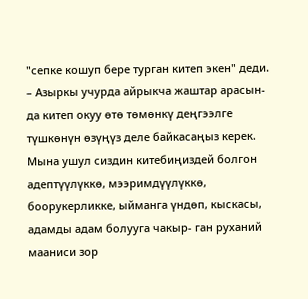"сепке кошуп бере турган китеп экен" деди.
– Азыркы учурда айрыкча жаштар арасын- да китеп окуу өтө төмөнкү деңгээлге түшкөнүн өзүңүз деле байкасаңыз керек. Мына ушул сиздин китебиңиздей болгон адептүүлүккө, мээримдүүлүккө, боорукерликке, ыйманга үндөп, кыскасы, адамды адам болууга чакыр- ган руханий мааниси зор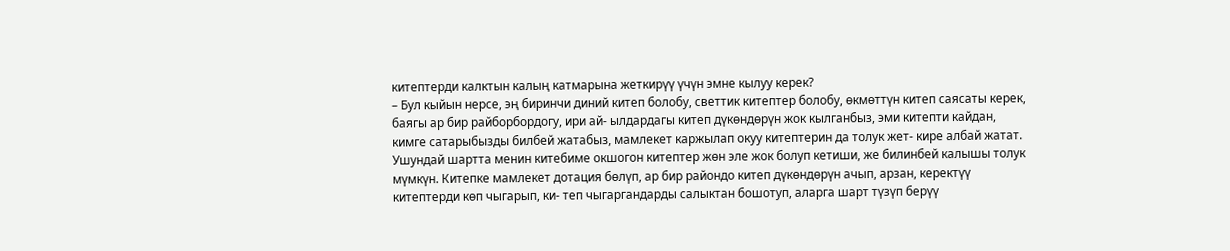китептерди калктын калың катмарына жеткирүү үчүн эмне кылуу керек?
– Бул кыйын нерсе, эң биринчи диний китеп болобу, светтик китептер болобу, өкмөттүн китеп саясаты керек, баягы ар бир райборбордогу, ири ай- ылдардагы китеп дүкөндөрүн жок кылганбыз, эми китепти кайдан, кимге сатарыбызды билбей жатабыз, мамлекет каржылап окуу китептерин да толук жет- кире албай жатат. Ушундай шартта менин китебиме окшогон китептер жөн эле жок болуп кетиши, же билинбей калышы толук мүмкүн. Китепке мамлекет дотация бөлүп, ар бир райондо китеп дүкөндөрүн ачып, арзан, керектүү китептерди көп чыгарып, ки- теп чыгаргандарды салыктан бошотуп, аларга шарт түзүп берүү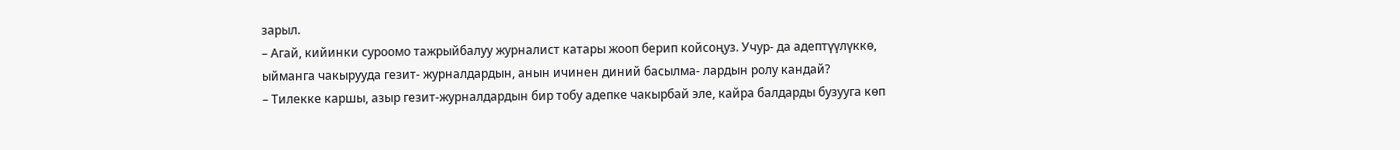зарыл.
– Агай, кийинки суроомо тажрыйбалуу журналист катары жооп берип койсоңуз. Учур- да адептүүлүккө, ыйманга чакырууда гезит- журналдардын, анын ичинен диний басылма- лардын ролу кандай?
– Тилекке каршы, азыр гезит-журналдардын бир тобу адепке чакырбай эле, кайра балдарды бузууга көп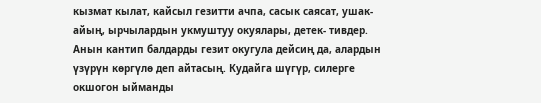кызмат кылат, кайсыл гезитти ачпа, сасык саясат, ушак-айың, ырчылардын укмуштуу окуялары, детек- тивдер. Анын кантип балдарды гезит окугула дейсиң да, алардын үзүрүн көргүлө деп айтасың. Кудайга шүгүр, силерге окшогон ыйманды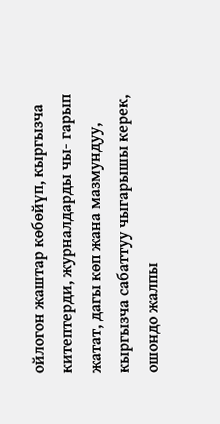ойлогон жаштар көбөйүп, кыргызча китептерди, журналдарды чы- гарып жатат, дагы көп жана мазмундуу, кыргызча сабаттуу чыгарышы керек, ошондо жалпы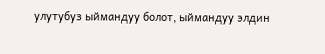улутубуз ыймандуу болот, ыймандуу элдин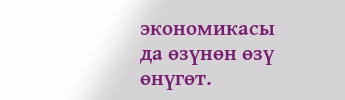экономикасы да өзүнөн өзү өнүгөт.